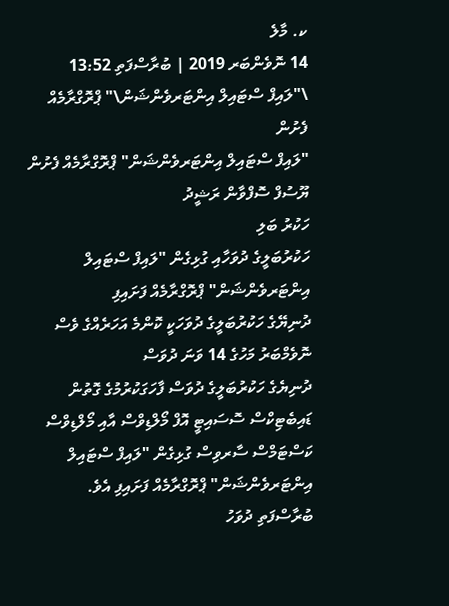ކ. މާލެ
14 ނޮވެންބަރ 2019 | ބުރާސްފަތި 13:52
\"ލައިފް ސްޓައިލް އިންޓަރވެންޝަން\" ޕްރޮގްރާމެއް ފެށުން
"ލައިފް ސްޓައިލް އިންޓަރވެންޝަން" ޕްރޮގްރާމެއް ފެށުން
ޔޫސުފް ސޮފްވާން ރަޝީދު
ހަކުރު ބަލި
ހަކުރުބަލީގެ ދުވަހާއި ގުޅިގެން "ލައިފް ސްޓައިލް އިންޓަރވެންޝަން" ޕްރޮގްރާމެއް ފަށައިފި
ދުނިޔޭގެ ހަކުރުބަލީގެ ދުވަހަކީ ކޮންމެ އަހަރެއްގެ ވެސް ނޮވެމްބަރު މަހުގެ 14 ވަނަ ދުވަސް
ދުނިޔެގެ ހަކުރުބަލީގެ ދުވަސް ފާހަގަކުރުމުގެ ގޮތުން ޑައިބެޓިކްސް ސޮސައިޓީ އޮފް މޯލްޑިވްސް އާއި މޯލްޑިވްސް ކަސްޓަމްސް ސާރވިސް ގުޅިގެން "ލައިފް ސްޓައިލް އިންޓަރވެންޝަން" ޕްރޮގްރާމެއް ފަށައިފި އެވެ.
ބުރާސްފަތި ދުވަހު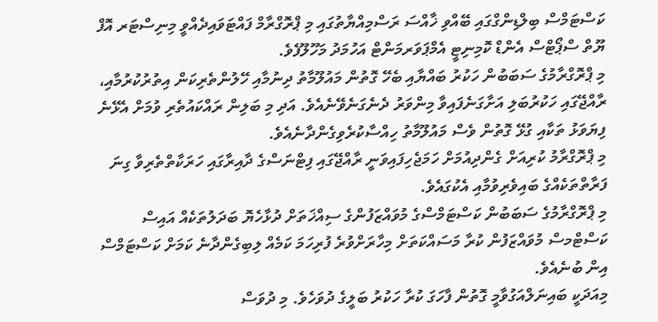ކަސްޓަމްސް ބިލްޑިންގްގައި ބޭއްވި ޚާއްސަ ރަސްމިއްޔާތުގައި މި ޕްރޮގްރާމް ފައްޓަވައިދެއްވީ މިނިސްޓަރ އޮފް ޔޫތް ސްޕޯޓްސް އެންޑް ކޮމިނިޓީ އެމްޕަވަރމަންޓް އަހުމަދު މަހޫލޫފެވެ.
މި ޕްރޮގްރާމުގެ ސަބަބުން ހަކުރު ބައްޔާއި ބެހޭ ގޮތުން މައުލޫމާތު ދިނުމާއި ހޭލުންތެރިކަން އިތުރުކުރުމާއި، ރާއްޖޭގައި ހަކުރުބަލި އަށާގަނެފައިވާ މިންވަރު ދެނެގަނެވޭނެއެވެ. އަދި މި ބަލިން ރައްކައުތެރި ވުމަށް އެޅޭނެ ފިޔަވަޅު ތަކާއި ގުޅޭ ގޮތުން ވެސް މައުލޫމާތު ހިއްސާކުރެވިގެންދާނެއެވެ.
މި ޕްރޮގްރާމު ކުރިއަށް ގެންދިއުމަށް ހަމަޖެހިފައިވަނީ ރާއްޖޭގައި ފިޓްނަސްގެ ދާއިރާގައި ހަރަކާތްތެރިވާ ގިނަ ފަރާތްތަކެއްގެ ބައިވެރިވުމާއި އެކުގައެވެ.
މި ޕްރޮގްރާމުގެ ސަބަބުން ކަސްޓަމްސްގެ މުވައްޒަފުންގެ ސިއްޚަތަށް ދުޅާހެޔޮ ބަދަލުތަކެއް އައިސް ކަސްޓްމސް މުވައްޒަފުން ކުރާ މަސައްކަތަށް މިހާރަށްވުރެ ފުރިހަމަ ކަމެއް ލިބިގެންދާނެ ކަމަށް ކަސްޓަމްސް އިން ބުނެއެވެ.
މިއަދަކީ ބައިނަލްއަގުވާމީ ގޮތުން ފާހަގަ ކުރާ ހަކުރު ބަލީގެ ދުވަހެވެ. މި ދުވަސް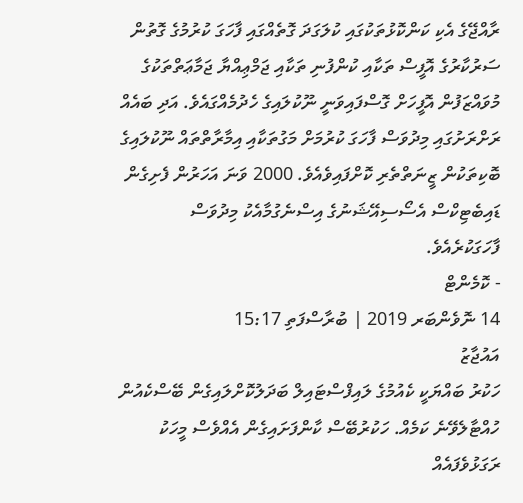ރާއްޖޭގެ އެކި ކަންކޮޅުތަކުގައި ކުލަގަދަ ގޮތެއްގައި ފާހަގަ ކުރުމުގެ ގޮތުން ސަރުކާރުގެ އޮފީސް ތަކާއި ކުންފުނި ތަކާއި ޖަމްޢިއްޔާ ޖަމާޢަތްތަކުގެ މުވައްޒަފުން އޮފީހަށް ގޮސްފައިވަނީ ނޫކުލައިގެ ހެދުމެއްގައެވެ. އަދި ބައެއް ރަށްރަށުގައި މިދުވަސް ފާހަގަ ކުރުމަށް މަގުތަކާއި އިމާރާތްތައް ނޫކުލައިގެ ބޮކިތަކުން ޒީނަތްތެރި ކޮށްފައިވެއެވެ. 2000 ވަނަ އަހަރުން ފެށިގެން ޑައިބެޓިކްސް އެސޯސިއޭޝަނުގެ އިސްނެގުމާއެކު މިދުވަސް ފާހަގަކުރެއެވެ.
- ކޮމެންޓް
14 ނޮވެންބަރ 2019 | ބުރާސްފަތި 15:17
އައުޖާޒު
ހަކުރު ބައްޔަކީ ކެއުމުގެ ލައިފްސްޓައިލް ބަދަލުކޮށްލައިގެން ބޭސްކެއުން ހުއްޓާލެވޭނެ ކަމެއް. ހަކުރުބޭސް ކާންފަށައިގެން އެއްވެސް މީހަކު ރަގަޅުވެފައެއް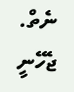ނެތް. ޖެހޭނީ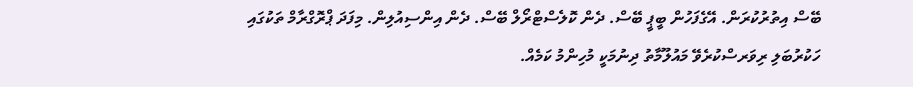ބޭސް އިތުރުކުރަން. އޭގެފަހުން ބީޕީ ބޭސް. ދެން ކޮލެސްޓްރޯލް ބޭސް. ދެން އިންސިއުލިން. މިފަދަ ޕްރޮގްރާމް ތަކުގައި ހަކުރުބަލި ރިވަރސްކުރެވޭ މައުލޫމާތު ދިނުމަކީ މުހިންމު ކަމެއް.